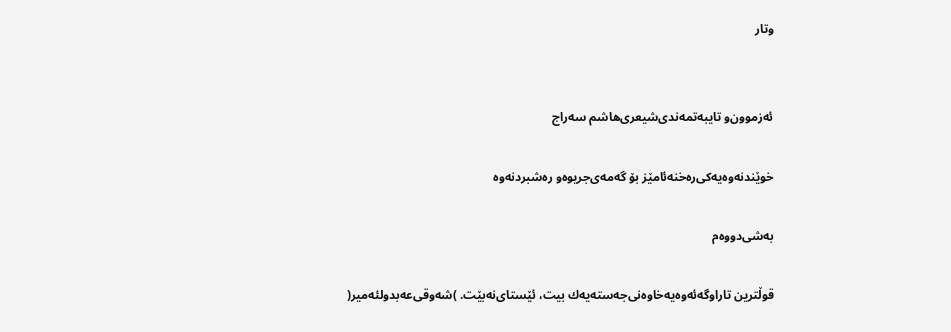وتار


ئه‌زموون‌و تایبه‌تمه‌ندی‌شیعری‌هاشم سه‌راج

خوێندنه‌وه‌یه‌كی‌ره‌خنه‌ئامێز بۆ گه‌مه‌ی‌جریوه‌‌و ره‌شبردنه‌وه‌

به‌شی‌دووه‌م

قوڵترین تاراوگه‌ئه‌وه‌یه‌خاوه‌نی‌جه‌سته‌یه‌ك بیت، ئێستای‌نه‌بێت. )شه‌وقی‌عه‌بدولئه‌میر(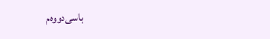باسی‌دووه‌م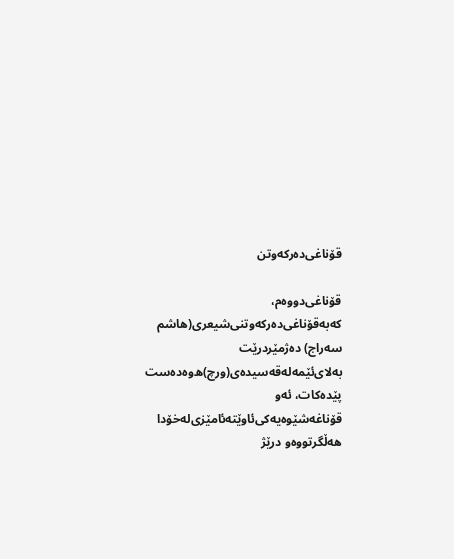قۆناغی‌ده‌ركه‌وتن

قۆناغی‌دووه‌م، كه‌به‌قۆناغی‌ده‌ركه‌وتنی‌شیعری‌(هاشم سه‌راج) ده‌ژمێردرێت به‌لای‌ئێمه‌له‌قه‌سیده‌ی‌(ورچ)ه‌وه‌ده‌ست پێده‌كات، ئه‌و قۆناغه‌شێوه‌یه‌كی‌ئاوێته‌ئامێزی‌له‌خۆدا هه‌ڵگرتووه‌‌و درێژ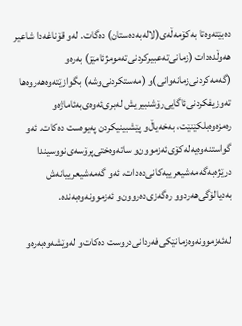ده‌بێته‌وه‌تا به‌كۆمه‌ڵه‌ی‌(لاله‌به‌ده‌ستان) ده‌گات. له‌و قۆناغه‌دا شاعیر هه‌وڵده‌دات (زمانی‌ته‌عبیركردنی‌ته‌مومژئامێز) به‌ره‌و (گه‌مه‌كردنی‌زمانه‌وانی‌)و (مه‌ستكردنی‌وشه‌) بگوازێته‌وه‌هه‌روه‌ها ته‌وزیفكردنی‌ئاگایی‌رۆشنبیریش له‌بری‌ئه‌وه‌ی‌به‌ئاماژه‌و ره‌مزه‌وه‌بلكێنێت، به‌خه‌یاڵ‌‌و پێشبینیكردن په‌یوه‌ست ده‌كات. ئه‌و گواستنه‌وه‌یه‌له‌كۆی‌ئه‌زموون‌و ساته‌وه‌ختی‌پرۆسه‌ی‌نووسیندا درێژه‌به‌گه‌مه‌شیعرییه‌كانی‌ده‌دات، ئه‌و گه‌مه‌شیعرییانه‌ش به‌دیالۆگی‌هه‌ردوو ره‌گه‌زی‌ده‌روون‌و ئه‌زموونه‌وه‌به‌نده‌.

 له‌ئه‌زموونه‌وه‌زمانێكی‌فه‌ردانی‌دروست ده‌كات‌و له‌وێشه‌وه‌به‌ره‌و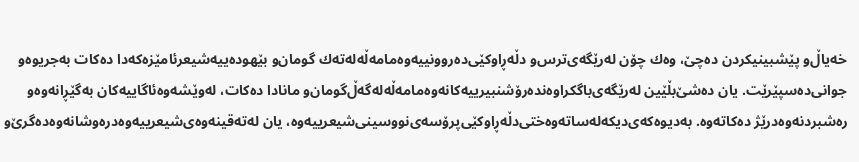خه‌یاڵ‌‌و پێشبینیكردن ده‌چێ‌، وه‌ك چۆن له‌رێگه‌ی‌ترس‌و دڵه‌ڕاوكێی‌ده‌روونییه‌وه‌مامه‌ڵه‌له‌ته‌ك گومان‌و بێهوده‌ییه‌شیعرئامێزه‌كه‌دا ده‌كات به‌جریوه‌‌و جوانی‌ده‌سپێرێت. یان ده‌شێ‌بڵێین له‌رێگه‌ی‌باگكراوه‌نده‌رۆشنبیرییه‌كانه‌وه‌مامه‌ڵه‌له‌گه‌ڵ‌گومان‌و مانادا ده‌كات، له‌وێشه‌وه‌ئاگاییه‌كان به‌گێڕانه‌وه‌‌و ره‌شبردنه‌وه‌درێژ ده‌كاته‌وه‌. به‌دیوه‌كه‌ی‌دیكه‌له‌ساته‌وه‌ختی‌دڵه‌ڕاوكێی‌پرۆسه‌ی‌نووسینی‌شیعرییه‌وه‌، یان له‌ته‌قینه‌وه‌ی‌شیعرییه‌وه‌دره‌وشانه‌وه‌ده‌گرێ‌‌و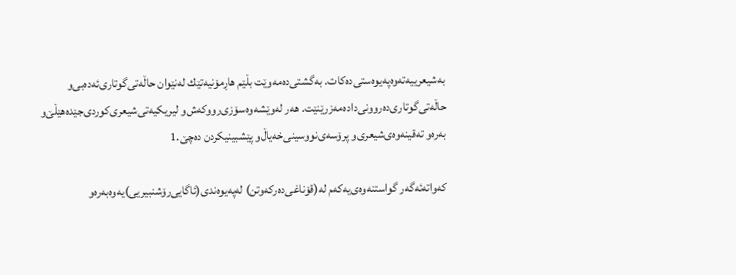به‌شیعرییه‌ته‌وه‌په‌یوه‌ستی‌ده‌كات. به‌گشتی‌ده‌مه‌وێت بڵێم هاڕمۆنیه‌تێك له‌نێوان حاڵه‌تی‌گوتاری‌ئه‌ده‌بی‌‌و حاڵه‌تی‌گوتاری‌ده‌روونی‌داده‌مه‌زرێنێت. هه‌ر له‌وێشه‌وه‌سۆزی‌رووكه‌ش‌و لیریكیه‌تی‌شیعری‌كوردی‌جێده‌هێڵێ‌‌و به‌ره‌و ته‌قینه‌وه‌ی‌شیعری‌‌و پرۆسه‌ی‌نووسینی‌خه‌یاڵ‌‌و پێشبینیكردن ده‌چێ‌.1

كه‌واته‌ئه‌گه‌ر گواستنه‌وه‌ی‌یه‌كه‌م له‌(قۆناغی‌ده‌ركه‌وتن) له‌په‌یوه‌ندی‌(ئاگایی‌رۆشنبیریی)یه‌وه‌به‌ره‌و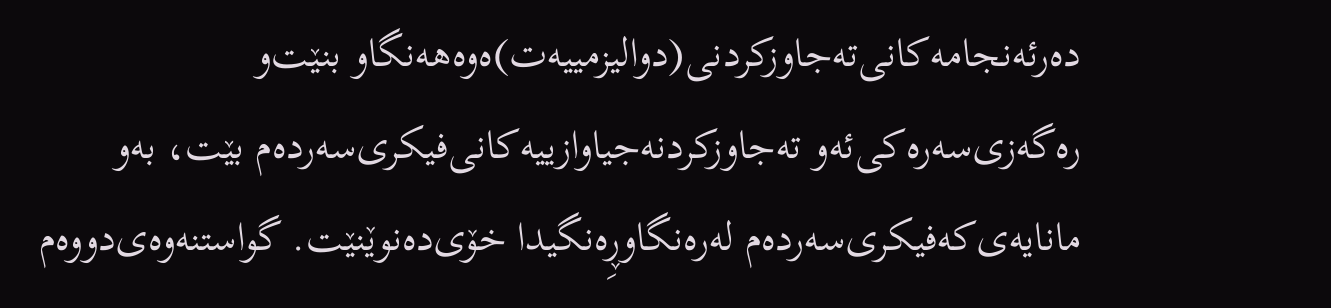ده‌رئه‌نجامه‌كانی‌ته‌جاوزكردنی‌(دوالیزمییه‌ت)ه‌وه‌هه‌نگاو بنێت‌و ره‌گه‌زی‌سه‌ره‌كی‌ئه‌و ته‌جاوزكردنه‌جیاوازییه‌كانی‌فیكری‌سه‌رده‌م بێت، به‌و مانایه‌ی‌كه‌فیكری‌سه‌رده‌م له‌ره‌نگاوڕِه‌نگیدا خۆی‌ده‌نوێنێت. گواستنه‌وه‌ی‌دووه‌م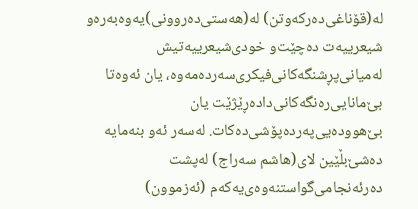له‌(قۆناغی‌ده‌ركه‌وتن) له‌(هه‌ستی‌ده‌روونی‌)یه‌وه‌به‌ره‌و شیعرییه‌ت ده‌چێت‌و خودی‌شیعرییه‌تیش له‌میانی‌پڕشنگه‌كانی‌فیكری‌سه‌رده‌مه‌وه‌، یان ئه‌وه‌تا بێ‌مانایی‌ره‌نگه‌كانی‌داده‌ڕێژێت یان بێ‌هووده‌یی‌په‌رده‌پۆشی‌ده‌كات. له‌سه‌ر ئه‌و بنه‌مایه‌ ده‌شێ‌بڵێین لای‌(هاشم سه‌راج) له‌پشت ده‌رئه‌نجامی‌گواستنه‌وه‌ی‌یه‌كه‌م (ئه‌زموون)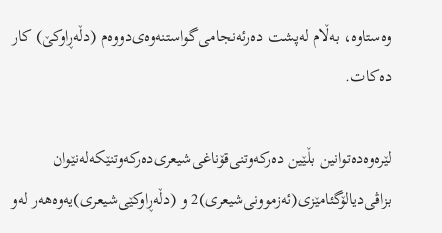وه‌ستاوه‌، به‌ڵام له‌پشت ده‌رئه‌نجامی‌گواستنه‌وه‌ی‌دووه‌م (دڵه‌ڕاوكێ‌) كار ده‌كات.

لێره‌وه‌ده‌توانین بڵێین ده‌ركه‌وتنی‌قۆناغی‌شیعری‌ده‌ركه‌وتنێكه‌له‌نێوان بزاڤی‌دیالۆگئامێزی‌(ئه‌زموونی‌شیعری‌)2 و (دڵه‌ڕاوكێی‌شیعری‌)یه‌وه‌هه‌ر له‌و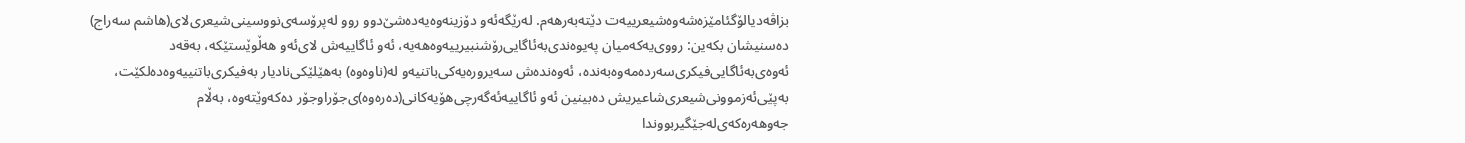بزاڤه‌دیالۆگئامێزه‌شه‌وه‌شیعرییه‌ت دێته‌به‌رهه‌م. له‌رێگه‌ئه‌و دۆزینه‌وه‌یه‌ده‌شێ‌دوو روو له‌پرۆسه‌ی‌نووسینی‌شیعری‌لای‌(هاشم سه‌راج) ده‌سنیشان بكه‌ین: رووی‌یه‌كه‌میان په‌یوه‌ندی‌به‌ئاگایی‌رۆشنبیرییه‌وه‌هه‌یه‌، ئه‌و ئاگاییه‌ش لای‌ئه‌و هه‌ڵوێستێكه‌، به‌قه‌د ئه‌وه‌ی‌به‌ئاگایی‌فیكری‌سه‌رده‌مه‌وه‌به‌نده‌، ئه‌وه‌نده‌ش سه‌یروره‌یه‌كی‌باتنیه‌‌و له‌(ناوه‌وه‌) به‌هێلێكی‌نادیار به‌فیكری‌باتنییه‌وه‌ده‌لكێت، به‌پێی‌ئه‌زموونی‌شیعری‌شاعیریش ده‌بینین ئه‌و ئاگاییه‌ئه‌گه‌رچی‌هۆیه‌كانی‌(ده‌ره‌وه‌)ی‌جۆراوجۆر ده‌كه‌وێته‌وه‌، به‌ڵام جه‌وهه‌ره‌كه‌ی‌له‌جێگیربووندا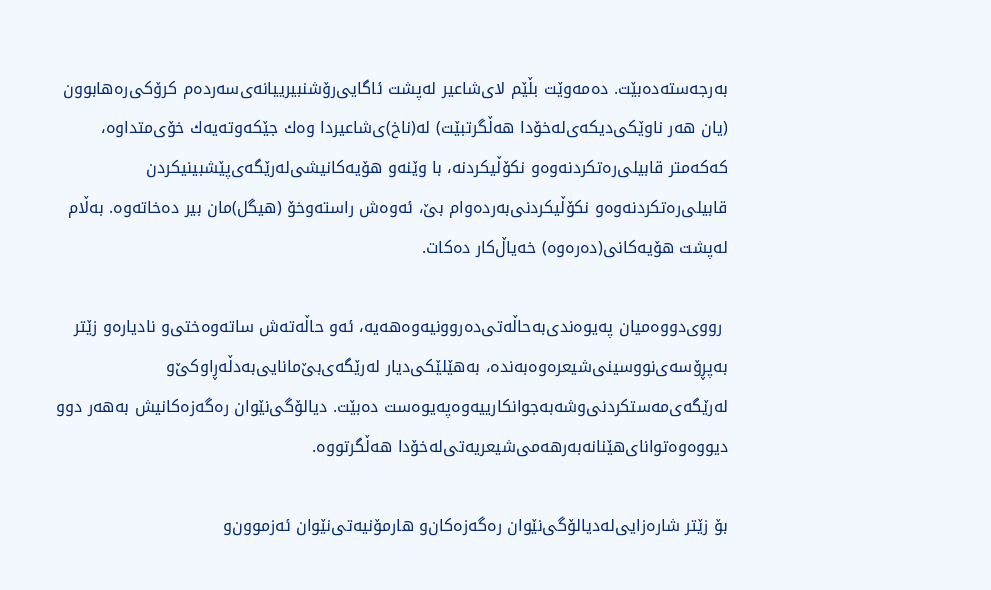به‌رجه‌سته‌ده‌بێت. ده‌مه‌وێت بڵێم لای‌شاعیر له‌پشت ئاگایی‌رۆشنبیرییانه‌ی‌سه‌رده‌م كرۆكی‌ره‌هابوون (یان هه‌ر ناوێكی‌دیكه‌ی‌له‌خۆدا هه‌ڵگرتبێت) له‌(ناخ)ی‌شاعیردا وه‌ك جێكه‌وته‌یه‌ك خۆی‌متداوه‌، كه‌كه‌متر قابیلی‌ره‌تكردنه‌وه‌و نكۆڵیكردنه‌، با وێنه‌و هۆیه‌كانیشی‌له‌رێگه‌ی‌پێشبینیكردن قابیلی‌ره‌تكردنه‌وه‌‌و نكۆڵیكردنی‌به‌رده‌وام بێ‌، ئه‌وه‌ش راسته‌وخۆ (هیگل)مان بیر ده‌خاته‌وه‌. به‌ڵام له‌پشت هۆیه‌كانی‌(ده‌ره‌وه‌) خه‌یاڵ‌كار ده‌كات.

 رووی‌دووه‌میان په‌یوه‌ندی‌به‌حاڵه‌تی‌ده‌روونیه‌وه‌هه‌یه‌، ئه‌و حاڵه‌ته‌ش ساته‌وه‌ختی‌‌و نادیاره‌‌و زێتر به‌پڕۆسه‌ی‌نووسینی‌شیعره‌وه‌به‌نده‌، به‌هێلێكی‌دیار له‌رێگه‌ی‌بێ‌مانایی‌به‌دڵه‌ڕاوكێ‌‌و له‌رێگه‌ی‌مه‌ستكردنی‌وشه‌به‌جوانكارییه‌وه‌په‌یوه‌ست ده‌بێت. دیالۆگی‌نێوان ره‌گه‌زه‌كانیش به‌هه‌ر دوو دیووه‌وه‌توانای‌هێنانه‌به‌رهه‌می‌شیعریه‌تی‌له‌خۆدا هه‌ڵگرتووه‌.

بۆ زێتر شاره‌زایی‌له‌دیالۆگی‌نێوان ره‌گه‌زه‌كان‌و هارمۆنیه‌تی‌نێوان ئه‌زموون‌و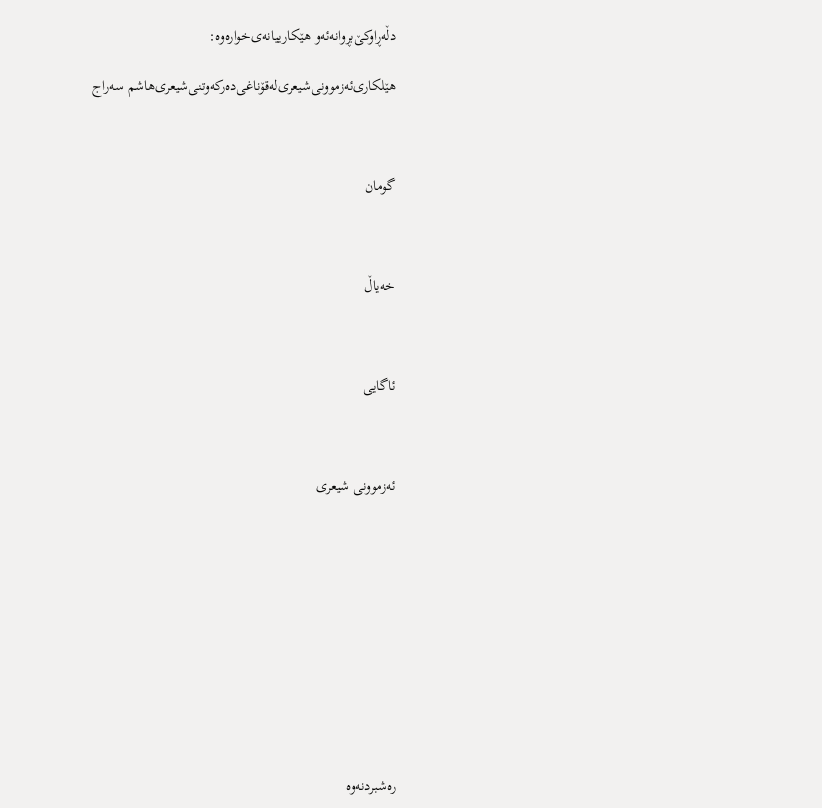دڵه‌ڕاوكێ‌بڕوانه‌ئه‌و هێكارییانه‌ی‌خواره‌وه‌:

هێلكاری‌ئه‌زموونی‌شیعری‌له‌قۆناغی‌ده‌ركه‌وتنی‌شیعری‌هاشم سه‌راج



گومان



خه‌یاڵ



ئاگایی



ئه‌زموونی شیعری











ره‌شبردنه‌وه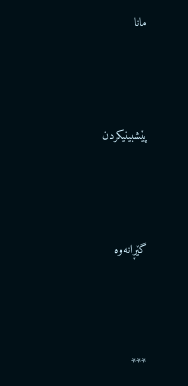مانا



پێشبینیكردن



گێڕانه‌وه



***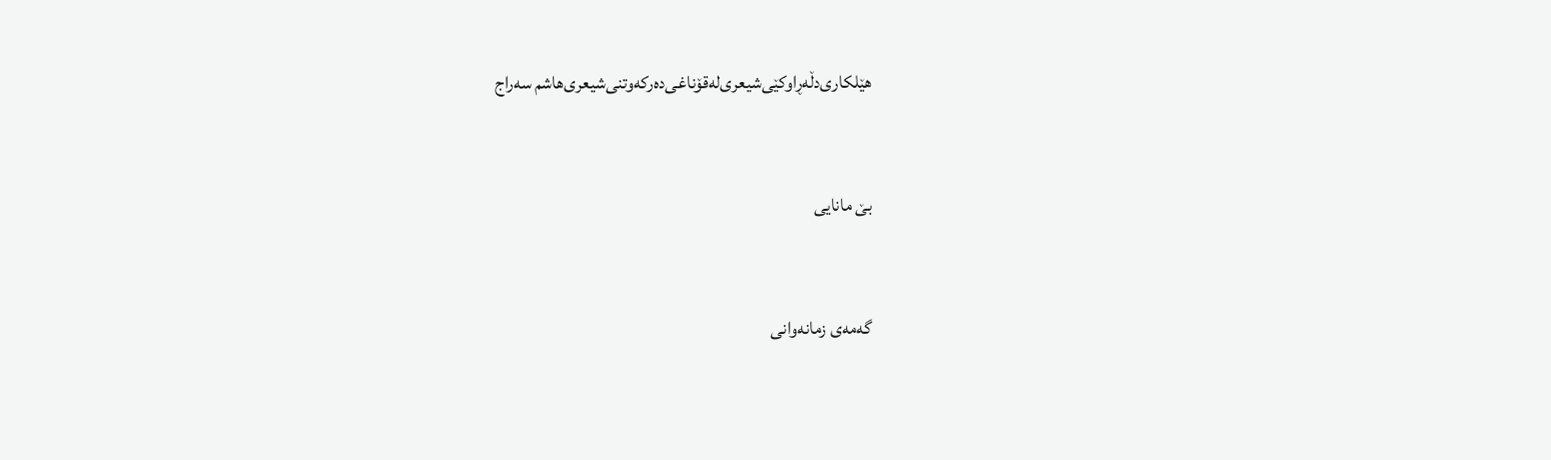هێلكاری‌دڵه‌ڕاوكێی‌شیعری‌له‌قۆناغی‌ده‌ركه‌وتنی‌شیعری‌هاشم سه‌راج



بێ مانایی



گه‌مه‌ی زمانه‌وانی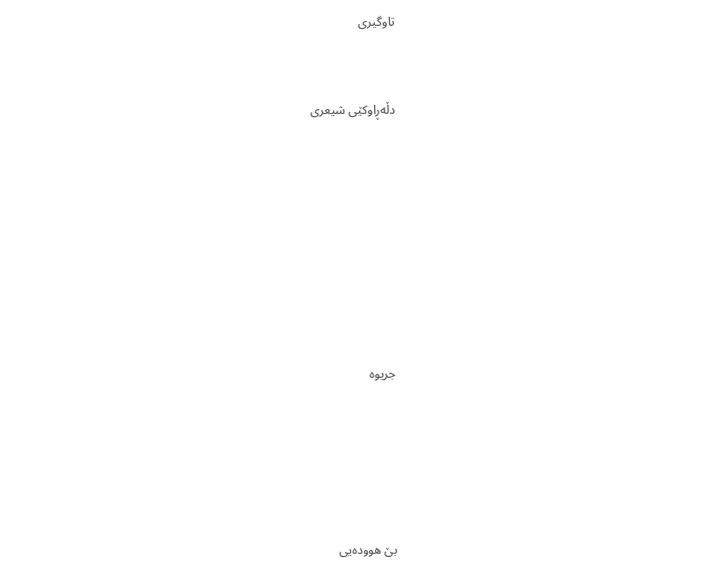تاوگیری



دڵه‌ڕاوكێی شیعری











جریوه







بێ هووده‌یی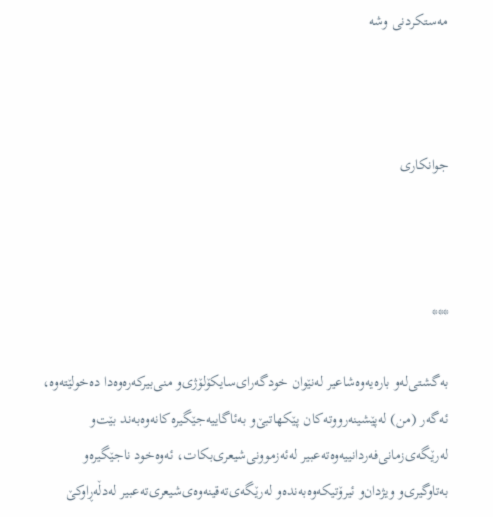مه‌ستكردنی وشه‌



جوانكاری



***

به‌گشتی‌له‌و باره‌یه‌وه‌شاعیر له‌نێوان خودگه‌رای‌سایكۆلۆژی‌‌و منی‌بیركه‌ره‌وه‌دا ده‌خولێته‌وه‌، ئه‌گه‌ر (من) له‌پێشینه‌رووته‌كان پێكهاتبێ‌‌و به‌ئاگاییه‌جێگیره‌كانه‌وه‌به‌ند بێت‌و له‌رێگه‌ی‌زمانی‌فه‌ردانییه‌وه‌ته‌عبیر له‌ئه‌زموونی‌شیعری‌بكات، ئه‌وه‌خود ناجێگیره‌‌و به‌تاوگیری‌‌و ویژدان‌و ئیرۆتیكه‌وه‌به‌نده‌‌و له‌رێگه‌ی‌ته‌قینه‌وه‌ی‌شیعری‌ته‌عبیر له‌دڵه‌ڕاوكێ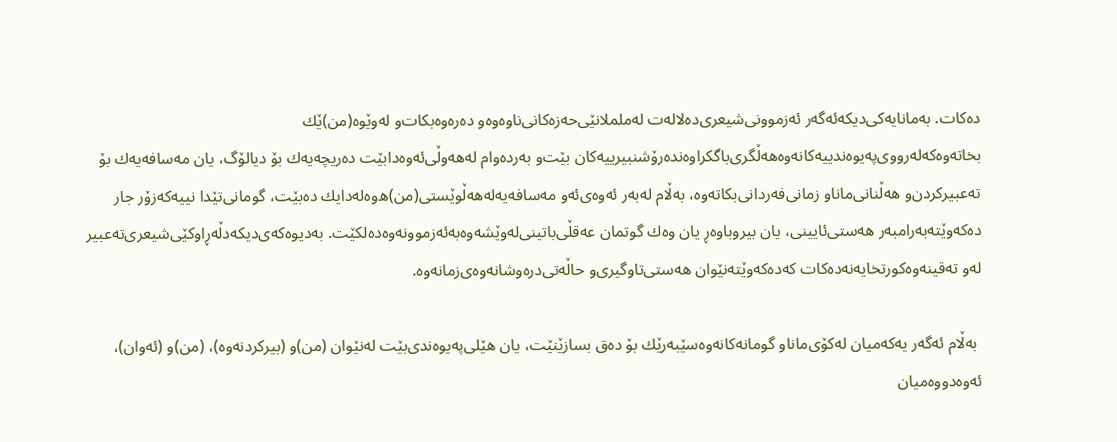ده‌كات. به‌مانایه‌كی‌دیكه‌ئه‌گه‌ر ئه‌زموونی‌شیعری‌ده‌لاله‌ت له‌ململانێی‌حه‌زه‌كانی‌ناوه‌وه‌‌و ده‌ره‌وه‌بكات‌و له‌وێوه‌(من)ێك بخاته‌وه‌كه‌له‌رووی‌په‌یوه‌ندییه‌كانه‌وه‌هه‌ڵگری‌باگكراوه‌نده‌رۆشنبیرییه‌كان بێت‌و به‌رده‌وام له‌هه‌وڵی‌ئه‌وه‌دابێت ده‌ریچه‌یه‌ك بۆ دیالۆگ، یان مه‌سافه‌یه‌ك بۆ ته‌عبیركردن‌و هه‌ڵنانی‌مانا‌و زمانی‌فه‌ردانی‌بكاته‌وه‌، به‌ڵام له‌به‌ر ئه‌وه‌ی‌ئه‌و مه‌سافه‌یه‌له‌هه‌ڵوێستی‌(من)ه‌وه‌له‌دایك ده‌بێت، گومانی‌تێدا نییه‌كه‌زۆر جار ده‌كه‌وێته‌به‌رامبه‌ر هه‌ستی‌ئایینی‌، یان بیروباوه‌ڕ یان وه‌ك گوتمان عه‌قڵی‌باتینی‌له‌وێشه‌وه‌به‌ئه‌زموونه‌وه‌ده‌لكێت. به‌دیوه‌كه‌ی‌دیكه‌دڵه‌ڕاوكێی‌شیعری‌ته‌عبیر له‌و ته‌قینه‌وه‌كورتخایه‌نه‌ده‌كات كه‌ده‌كه‌وێته‌نێوان هه‌ستی‌تاوگیری‌‌و حاڵه‌تی‌دره‌وشانه‌وه‌ی‌زمانه‌وه‌.

 به‌ڵام ئه‌گه‌ر یه‌كه‌میان له‌كۆی‌مانا‌و گومانه‌كانه‌وه‌سێبه‌رێك بۆ ده‌ق بسازێنێت، یان هێلی‌په‌یوه‌ندی‌بێت له‌نێوان (من)و (بیركردنه‌وه‌)، (من)و (ئه‌وان)، ئه‌وه‌دووه‌میان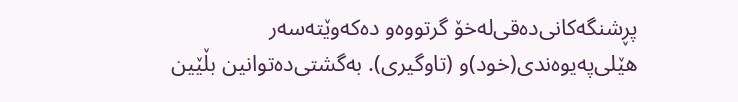پڕشنگه‌كانی‌ده‌قی‌له‌خۆ گرتووه‌‌و ده‌كه‌وێته‌سه‌ر هێلی‌په‌یوه‌ندی‌(خود)و (تاوگیری‌). به‌گشتی‌ده‌توانین بڵێین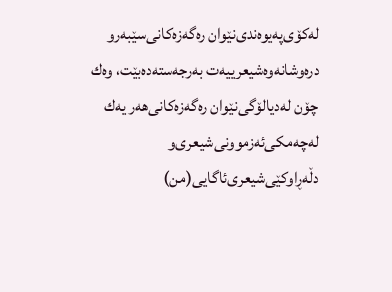له‌كۆی‌په‌یوه‌ندی‌نێوان ره‌گه‌زه‌كانی‌سێبه‌ر‌و دره‌وشانه‌وه‌شیعرییه‌ت به‌رجه‌سته‌ده‌بێت، وه‌ك چۆن له‌دیالۆگی‌نێوان ره‌گه‌زه‌كانی‌هه‌ر یه‌ك له‌چه‌مكی‌ئه‌زموونی‌شیعری‌‌و دڵه‌ڕاوكێی‌شیعری‌ئاگایی‌(من)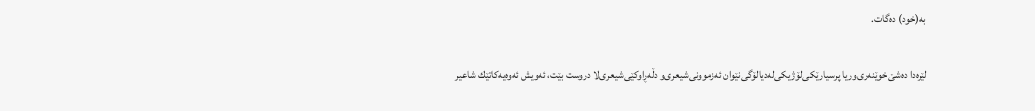به‌(خود) ده‌گات.

لێره‌دا ده‌شێ‌خوێنه‌ری‌وریا پرسیارێكی‌لۆژیكی‌له‌دیالۆگی‌نێوان ئه‌زموونی‌شیعری‌‌و دڵه‌ڕاوكێی‌شیعری‌لا دروست بێت، ئه‌ویش ئه‌وه‌یه‌كاتێك شاعیر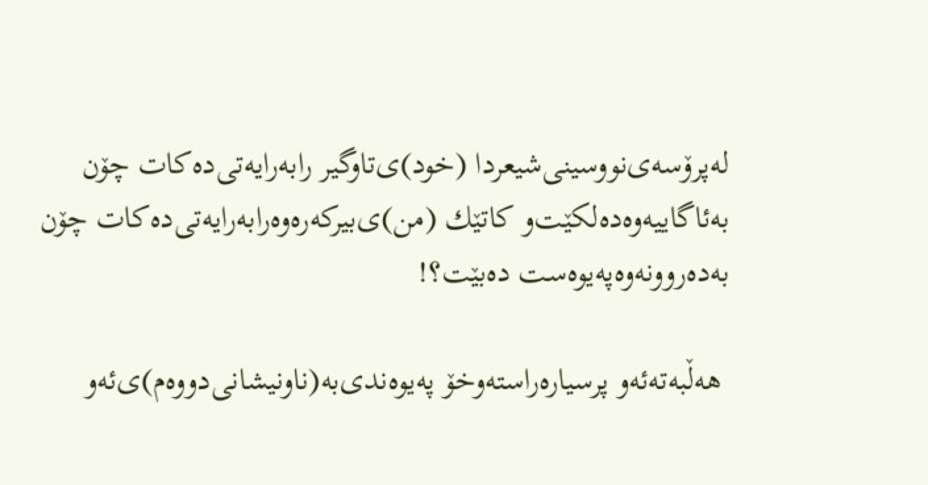له‌پرۆسه‌ی‌نووسینی‌شیعردا (خود)ی‌تاوگیر رابه‌رایه‌تی‌ده‌كات چۆن به‌ئاگاییه‌وه‌ده‌لكێت‌و كاتێك (من)ی‌بیركه‌ره‌وه‌رابه‌رایه‌تی‌ده‌كات چۆن به‌ده‌روونه‌وه‌په‌یوه‌ست ده‌بێت؟!

 هه‌ڵبه‌ته‌ئه‌و پرسیاره‌راسته‌وخۆ په‌یوه‌ندی‌به‌(ناونیشانی‌دووه‌م)ی‌ئه‌و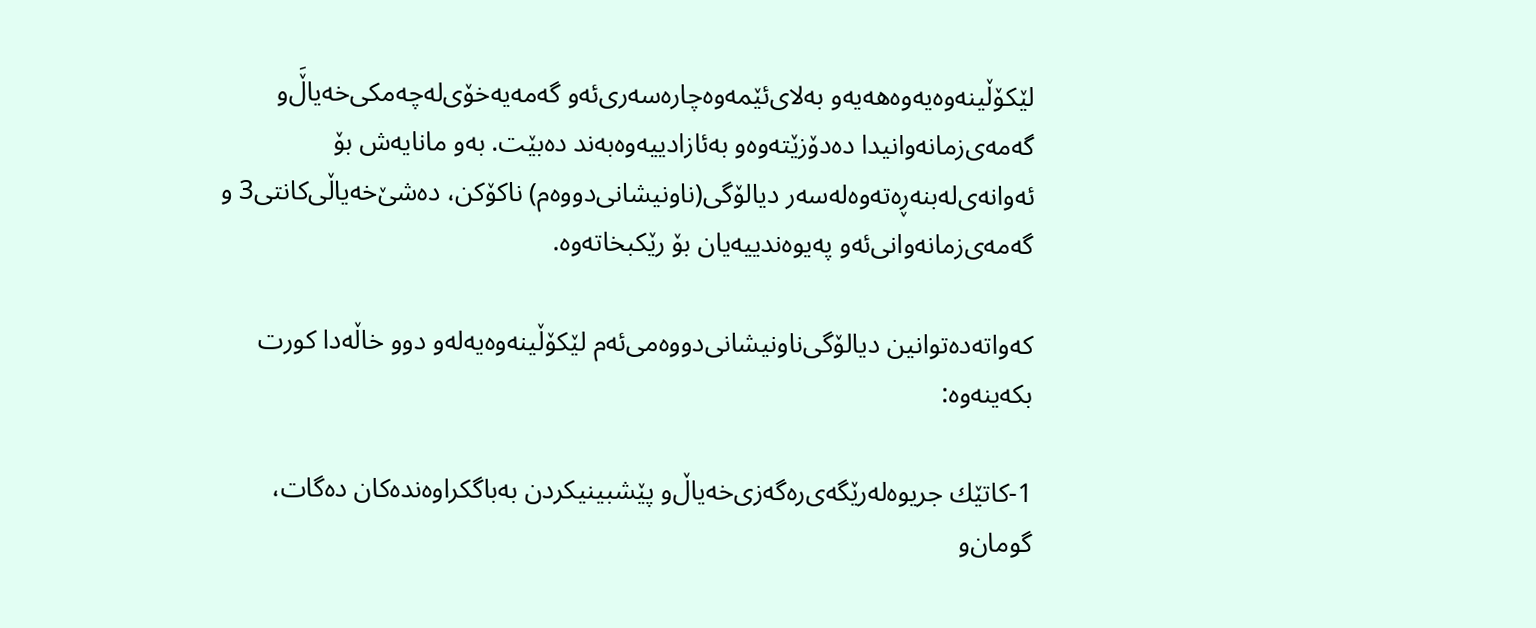لێكۆڵینه‌وه‌یه‌وه‌هه‌یه‌‌و به‌لای‌ئێمه‌وه‌چاره‌سه‌ری‌ئه‌و گه‌مه‌یه‌خۆی‌له‌چه‌مكی‌خه‌یاڵَ‌و گه‌مه‌ی‌زمانه‌وانیدا ده‌دۆزێته‌وه‌‌و به‌ئازادییه‌وه‌به‌ند ده‌بێت. به‌و مانایه‌ش بۆ ئه‌وانه‌ی‌له‌بنه‌ڕه‌ته‌وه‌له‌سه‌ر دیالۆگی‌(ناونیشانی‌دووه‌م) ناكۆكن، ده‌شێ‌خه‌یاڵی‌كانتی3 و گه‌مه‌ی‌زمانه‌وانی‌ئه‌و په‌یوه‌ندییه‌یان بۆ رێكبخاته‌وه‌.

كه‌واته‌ده‌توانین دیالۆگی‌ناونیشانی‌دووه‌می‌ئه‌م لێكۆڵینه‌وه‌یه‌له‌و دوو خاڵه‌دا كورت بكه‌ینه‌وه‌:

1-كاتێك جریوه‌له‌رێگه‌ی‌ره‌گه‌زی‌خه‌یاڵ‌‌و پێشبینیكردن به‌باگكراوه‌نده‌كان ده‌گات، گومان‌و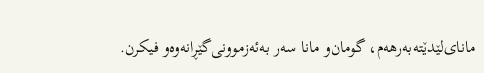مانای‌لێدێته‌به‌رهه‌م، گومان‌و مانا سه‌ر به‌ئه‌زموونی‌گێڕانه‌وه‌‌و فیكرن.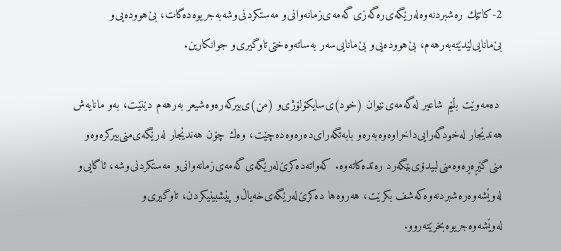2-كاتێك ره‌شبردنه‌وه‌له‌رێگه‌ی‌ره‌گه‌زی‌گه‌مه‌ی‌زمانه‌وانی‌‌و مه‌ستكردنی‌وشه‌به‌جریوه‌ده‌گات، بێ‌هووده‌یی‌‌و بێ‌مانایی‌لێدێته‌به‌رهه‌م، بێ‌هووده‌یی‌‌و بێ‌مانایی‌سه‌ر به‌ساته‌وه‌ختی‌تاوگیری‌‌و جوانكارین.

 ده‌مه‌وێت بڵێم شاعیر له‌گه‌مه‌ی‌نێوان (خود)ی‌سایكۆلۆژی‌‌و (من)ی‌بیركه‌ره‌وه‌شیعر به‌رهه‌م دێنێت، به‌و مانایه‌ش هه‌ندێجار له‌خودگه‌رایی‌داخراوه‌وه‌به‌ره‌و بابه‌تگه‌رای‌ده‌ره‌وه‌ده‌چێت، وه‌ك چۆن هه‌ندێجار له‌رێگه‌ی‌منی‌بیركره‌وه‌‌و منی‌گێڕه‌ڕه‌وه‌منی‌لبیدۆی‌بێگه‌رد ره‌تده‌كاته‌وه‌. كه‌واته‌ده‌كرێ‌له‌رێگه‌ی‌گه‌مه‌ی‌زمانه‌وانی‌‌و مه‌ستكردنی‌وشه‌، ئاگایی‌‌و له‌وێشه‌وه‌ره‌شبردنه‌وه‌كه‌شف بكرێت، هه‌روه‌ها ده‌كرێ‌له‌رێگه‌ی‌خه‌یاڵ‌‌و پێشبینیكردن، تاوگیری‌‌و له‌وێشه‌وه‌جریوه‌بخرێته‌روو.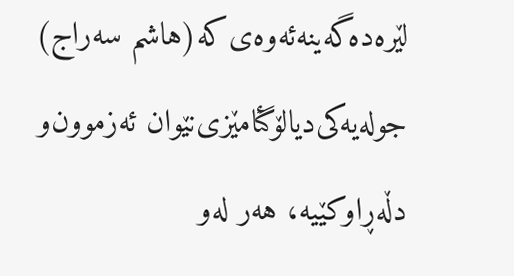لێره‌ده‌گه‌ینه‌ئه‌وه‌ی‌كه‌(هاشم سه‌راج) جوله‌یه‌كی‌دیالۆگئامێزی‌نێوان ئه‌زموون‌و دڵه‌ڕاوكێیه‌، هه‌ر له‌و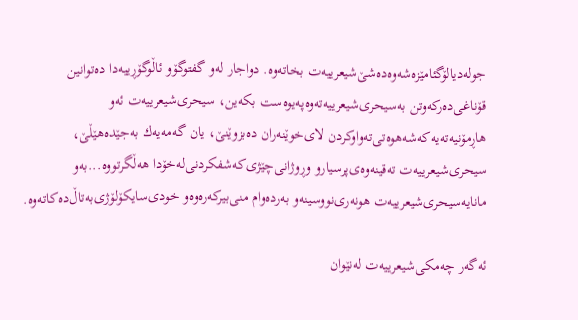جوله‌دیالۆگئامێزه‌شه‌وه‌ده‌شێ‌شیعرییه‌ت بخاته‌وه‌. دواجار له‌و گفتوگۆ‌و ئاڵوگۆڕییه‌دا ده‌توانین قۆناغی‌ده‌ركه‌وتن به‌سیحری‌شیعرییه‌ته‌وه‌په‌یوه‌ست بكه‌ین، سیحری‌شیعرییه‌ت ئه‌و هاڕمۆنیه‌ته‌یه‌كه‌شه‌هوه‌تی‌ته‌واوكردن لای‌خوێنه‌ران ده‌بزوێنێ‌، یان گه‌مه‌یه‌ك به‌جێده‌هێڵێ‌، سیحری‌شیعرییه‌ت ته‌قینه‌وه‌ی‌پرسیار‌و وڕوژانی‌چێژی‌كه‌شفكردنی‌له‌خۆدا هه‌ڵگرتووه‌...به‌و مانایه‌سیحری‌شیعرییه‌ت هونه‌ری‌نووسینه‌‌و به‌رده‌وام منی‌بیركه‌ره‌وه‌‌و خودی‌سایكۆلۆژی‌به‌تاڵ‌ده‌كاته‌وه‌.

ئه‌گه‌ر چه‌مكی‌شیعرییه‌ت له‌نێوان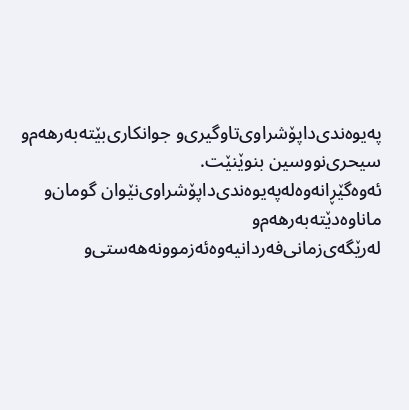په‌یوه‌ندی‌داپۆشراوی‌تاوگیری‌‌و جوانكاری‌بێته‌به‌رهه‌م‌و سیحری‌نووسین بنوێنێت. ئه‌وه‌گێڕانه‌وه‌له‌په‌یوه‌ندی‌داپۆشراوی‌نێوان گومان‌و ماناوه‌دێته‌به‌رهه‌م‌و له‌رێگه‌ی‌زمانی‌فه‌ردانیه‌وه‌ئه‌زموونه‌هه‌ستی‌‌و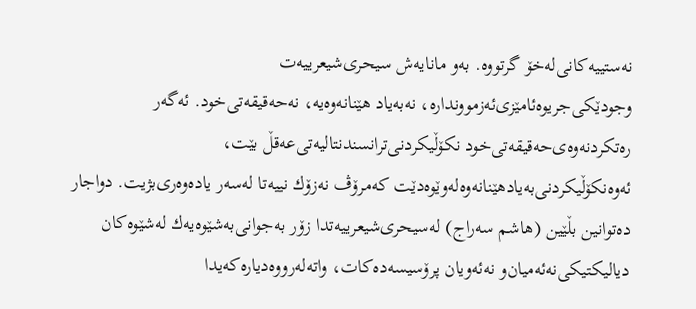نه‌ستییه‌كانی‌له‌خۆ گرتووه‌. به‌و مانایه‌ش سیحری‌شیعرییه‌ت وجودێكی‌جریوه‌ئامێزی‌ئه‌زموونداره‌، نه‌به‌یاد هێنانه‌وه‌یه‌، نه‌حه‌قیقه‌تی‌خود. ئه‌گه‌ر ره‌تكردنه‌وه‌ی‌حه‌قیقه‌تی‌خود نكۆڵیكردنی‌ترانسندنتالیه‌تی‌عه‌قڵ بێت، ئه‌وه‌نكۆڵیكردنی‌به‌یادهێنانه‌وه‌له‌وێوه‌دێت كه‌مرۆڤ نه‌زۆك نییه‌تا له‌سه‌ر یاده‌وه‌ری‌بژیت. دواجار ده‌توانین بڵێین (هاشم سه‌راج) له‌سیحری‌شیعرییه‌تدا زۆر به‌جوانی‌به‌شێوه‌یه‌ك له‌شێوه‌كان دیالیكتیكی‌نه‌ئه‌میان‌و نه‌ئه‌ویان پرۆسیسه‌ده‌كات، واته‌له‌رووه‌دیاره‌كه‌یدا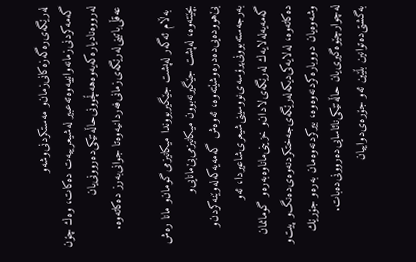له‌رێگه‌ی‌ره‌گه‌زه‌كانی‌زمان‌و مه‌ستكردنی‌وشه‌‌و گه‌مه‌كردنی‌زمانه‌وانییه‌وه‌ته‌عبیر له‌شیعرییه‌ت ده‌كات، وه‌ك چۆن له‌رووه‌نادیاره‌كه‌یه‌وه‌هه‌ڵچوونی‌حاڵه‌تێكی‌ده‌روونی‌یان عه‌قڵی‌باتینی‌له‌رێگه‌ی‌زمانی‌فه‌ردانیه‌وه‌تا جوانی‌به‌رز ده‌كاته‌وه‌.

 به‌ڵام ئه‌گه‌ر له‌پشت جێگیربووندا میكانیزمی‌گومان‌و مانا ره‌ش بچێته‌وه‌، له‌پشت جێگیرنه‌بوون میكانیزمی‌بێ‌مانایی‌‌و بێ‌هووده‌یی‌ده‌دره‌وشێته‌وه‌، ئه‌وه‌ش گه‌مه‌یه‌كه‌له‌وێنه‌كردن‌و به‌رجه‌سته‌بوونی‌پرۆسه‌ی‌نووسینی‌شیعری‌شاعیردا، ئه‌و گه‌مه‌یه‌له‌لایه‌ك له‌رێگه‌ی‌لادان‌و خزینی‌ماناوه‌به‌ره‌و گومانمان ده‌كاته‌وه‌، له‌لایه‌كی‌دیكه‌له‌رێگه‌ی‌جه‌ختكردنه‌وه‌ی‌ده‌نگ‌و پیت‌و وشه‌وه‌یان دووباره‌كردنه‌وه‌وه‌، بیركردنه‌وه‌مان به‌ره‌و جۆرێك له‌چوارچێوه‌گیری‌یان حاڵه‌تێكی‌نائاسایی‌ده‌روونی‌ده‌بات. به‌گشتی‌ده‌توانین بڵێین ئه‌و جۆره‌ی‌دواییان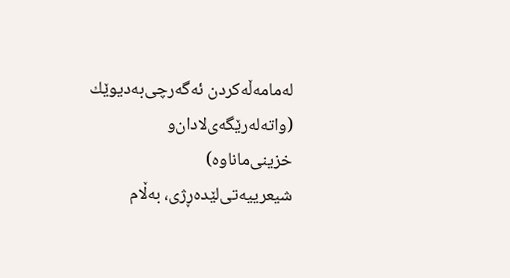له‌مامه‌ڵه‌كردن ئه‌گه‌رچی‌به‌دیوێك (واته‌له‌رێگه‌ی‌لادان‌و خزینی‌ماناوه‌) شیعرییه‌تی‌لێده‌ڕژی‌، به‌ڵام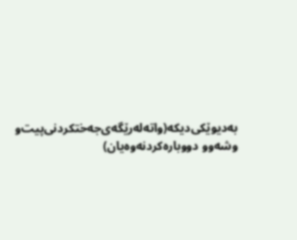به‌دیوێكی‌دیكه‌(واته‌له‌رێگه‌ی‌جه‌ختكردنی‌پیت‌و وشه‌‌و‌و دووباره‌كردنه‌وه‌یان)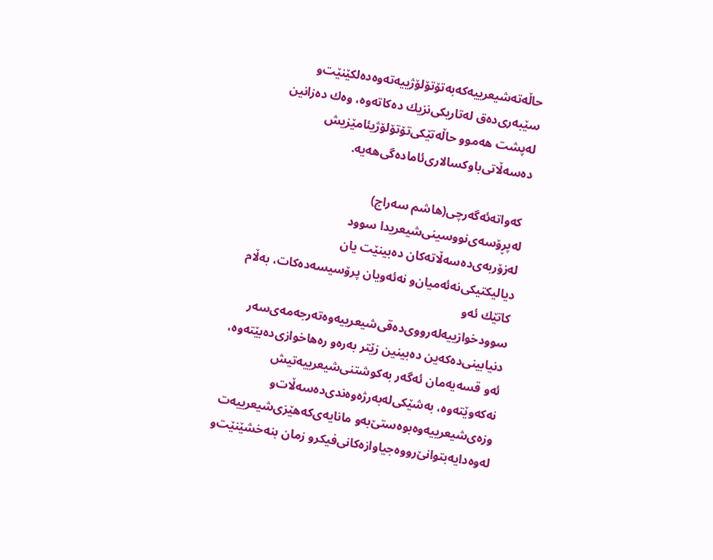حاڵه‌ته‌شیعرییه‌كه‌به‌تۆتۆلۆژییه‌ته‌وه‌ده‌لكێنێت‌و سێبه‌ری‌ده‌ق له‌تاریكی‌نزیك ده‌كاته‌وه‌، وه‌ك ده‌زانین له‌پشت هه‌موو حاڵه‌تێكی‌تۆتۆلۆژیئامێزیش ده‌سه‌ڵاتی‌باوكسالاری‌ئاماده‌گی‌هه‌یه‌.

 كه‌واته‌ئه‌گه‌رچی‌(هاشم سه‌راج) له‌پڕۆسه‌ی‌نووسینی‌شیعریدا سوود له‌زۆربه‌ی‌ده‌سه‌ڵاته‌كان ده‌بینێت یان دیالیكتیكی‌نه‌ئه‌میان‌و نه‌ئه‌ویان پرۆسیسه‌ده‌كات، به‌ڵام كاتێك ئه‌و سوودخوازییه‌له‌رووی‌ده‌قی‌شیعرییه‌وه‌ته‌رجه‌مه‌ی‌سه‌ر دنیابینی‌ده‌كه‌ین ده‌بینین زێتر به‌ره‌و ره‌هاخوازی‌ده‌بێته‌وه‌، ئه‌و قسه‌یه‌مان ئه‌گه‌ر به‌كوشتنی‌شیعرییه‌تیش نه‌كه‌وێته‌وه‌، به‌شێكی‌له‌به‌رژه‌وه‌ندی‌ده‌سه‌ڵات‌و وزه‌ی‌شیعرییه‌وه‌بوه‌ستێ‌به‌و مانایه‌ی‌كه‌هێزی‌شیعرییه‌ت له‌وه‌دایه‌بتوانێ‌رووه‌جیاوازه‌كانی‌فیكر‌و زمان بنه‌خشێنێت‌و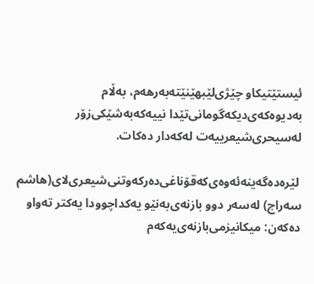ئیستێتیكا‌و چێژی‌لێبهێنێته‌به‌رهه‌م، به‌ڵام به‌دیوه‌كه‌ی‌دیكه‌گومانی‌تێدا نییه‌كه‌به‌شێكی‌زۆر له‌سیحری‌شیعرییه‌ت له‌كه‌دار ده‌كات.

 لێره‌ده‌گه‌ینه‌ئه‌وه‌ی‌كه‌قۆناغی‌ده‌ركه‌وتنی‌شیعری‌لای‌(هاشم سه‌راج) له‌سه‌ر دوو بازنه‌ی‌به‌نێو یه‌كداچوودا یه‌كتر ته‌واو ده‌كه‌ن: میكانیزمی‌بازنه‌ی‌یه‌كه‌م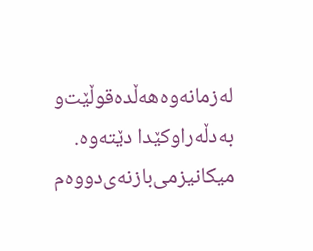له‌زمانه‌وه‌هه‌ڵده‌قوڵێت‌و به‌دڵه‌راوكێدا دێته‌وه‌. میكانیزمی‌بازنه‌ی‌دووه‌م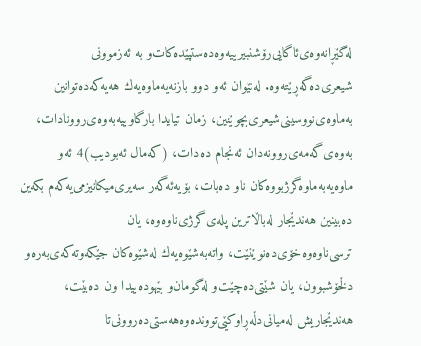له‌گێڕانه‌وه‌ی‌ئاگایی‌رۆشنبیرییه‌وه‌ده‌ستپێده‌كات‌و به‌ ئه‌زموونی‌ شیعری‌ده‌گه‌ڕێته‌وه‌. له‌نێوان ئه‌و دوو بازنه‌یه‌ماوه‌یه‌ك هه‌یه‌كه‌ده‌توانین به‌ماوه‌ی‌نووسینی‌شیعری‌بچوێنین، زمان تیایدا بارگاوییه‌به‌وه‌ی‌روونادات، به‌وه‌ی‌گه‌مه‌ی‌روونه‌دان ئه‌نجام ده‌دات، (كه‌مال ئه‌بودیب)4 ئه‌و ماوه‌یه‌به‌ماوه‌گرژبووه‌كان ناو ده‌بات، بۆیه‌ئه‌گه‌ر سه‌یری‌میكانیزمی‌یه‌كه‌م بكه‌ین ده‌بینین هه‌ندێجار له‌باڵاترین پله‌ی‌گرژی‌ناوه‌وه‌، یان ترسی‌ناوه‌وه‌خۆی‌ده‌نوێنێت، واته‌به‌شێوه‌یه‌ك له‌شێوه‌كان جێكه‌وته‌كه‌ی‌به‌ره‌و دڵخۆشبوون، یان شێتی‌ده‌چێت‌و له‌گومان‌و بێهوده‌ییدا ون ده‌بێت، هه‌ندێجاریش له‌میانی‌دڵه‌ڕاوكێی‌توونده‌وه‌هه‌ستی‌ده‌روونی‌تا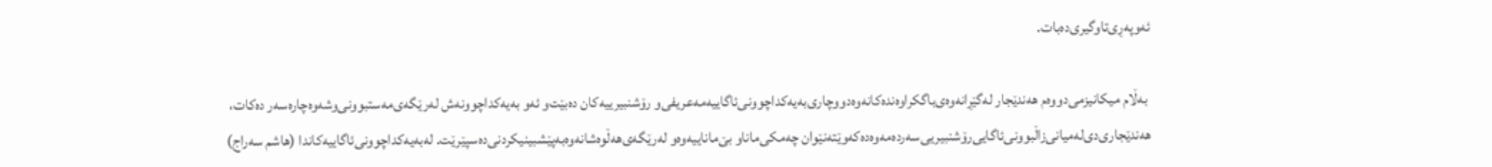ئه‌وپه‌ڕی‌تاوگیری‌ده‌بات.

 به‌ڵام میكانیزمی‌دووه‌م هه‌ندێجار له‌گێڕانه‌وه‌ی‌باگكراوه‌نده‌كانه‌وه‌دووچاری‌به‌یه‌كداچوونی‌ئاگاییه‌مه‌عریفی‌‌و رۆشنبیرییه‌كان ده‌بێت‌و ئه‌و به‌یه‌كداچوونه‌ش له‌رێگه‌ی‌مه‌ستبوونی‌وشه‌وه‌چاره‌سه‌ر ده‌كات، هه‌ندێجاری‌دی‌له‌میانی‌زاڵبوونی‌ئاگایی‌رۆشنبیریی‌سه‌رده‌مه‌وه‌ده‌كه‌وێته‌نێوان چه‌مكی‌مانا‌و بێ‌ماناییه‌وه‌‌و له‌رێگه‌ی‌هه‌ڵوه‌شانه‌وه‌به‌پێشبینیكردنی‌ده‌سپێرێت. له‌به‌یه‌كداچوونی‌ئاگاییه‌كاندا (هاشم سه‌راج)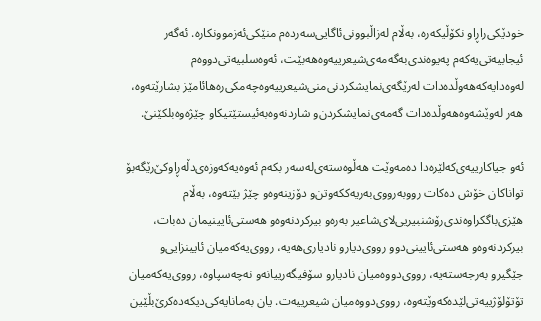خودێكی‌راڕا‌و نكۆڵیكه‌ره‌، به‌ڵام له‌زاڵبوونی‌ئاگایی‌سه‌رده‌م منێكی‌ئه‌زموونكاره‌. ئه‌گه‌ر ئیجابیه‌تی‌یه‌كه‌م په‌یوه‌ندی‌به‌گه‌مه‌ی‌شیعرییه‌وه‌هه‌بێت، ئه‌وه‌سلبیه‌تی‌دووه‌م له‌وه‌دایه‌كه‌هه‌وڵده‌دات له‌رێگه‌ی‌نمایشكردنی‌منی‌شیعرییه‌وه‌چه‌مكی‌ره‌هائامێز بشارێته‌وه‌، هه‌ر له‌وێشه‌وه‌هه‌وڵده‌دات گه‌مه‌ی‌نمایشكردن‌و شاردنه‌وه‌به‌ئیستێتیكا‌و چێژه‌وه‌بلكێنێ‌.

ئه‌و جیاكارییه‌ی‌كه‌لێره‌دا ده‌مه‌وێت هه‌ڵوه‌سته‌ی‌له‌سه‌ر بكه‌م ئه‌وه‌یه‌كه‌وزه‌ی‌دڵه‌ڕاوكێ‌رێگه‌بۆ تواناكان خۆش ده‌كات رووبه‌رووی‌به‌ریه‌ككه‌وتن‌و دۆزینه‌وه‌‌و چێژ بێته‌وه‌، به‌ڵام هێزی‌باگكراوه‌ندی‌رۆشنبیریی‌لای‌شاعیر به‌ره‌و بیركردنه‌وه‌‌و هه‌ستی‌ئایینیمان ده‌بات، بیركردنه‌وه‌‌و هه‌ستی‌ئایینی‌دوو رووی‌دیار‌و نادیاری‌هه‌یه‌، رووی‌یه‌كه‌میان ئایینزایی‌‌و جێگیر‌و به‌رجه‌سته‌یه‌، رووی‌دووه‌میان نادیار‌و سۆفیگه‌رییانه‌‌و نه‌چه‌سپاوه‌، رووی‌یه‌كه‌میان تۆتۆلۆژییه‌تی‌لێده‌كه‌وێته‌وه‌، رووی‌دووه‌میان شیعرییه‌ت. یان به‌مانایه‌كی‌دیكه‌ده‌كرێ‌بڵێین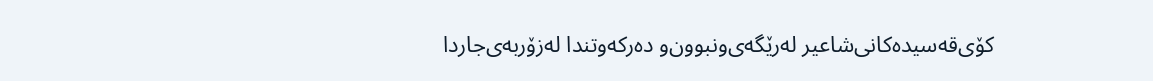كۆی‌قه‌سیده‌كانی‌شاعیر له‌رێگه‌ی‌ونبوون‌و ده‌ركه‌وتندا له‌زۆربه‌ی‌جاردا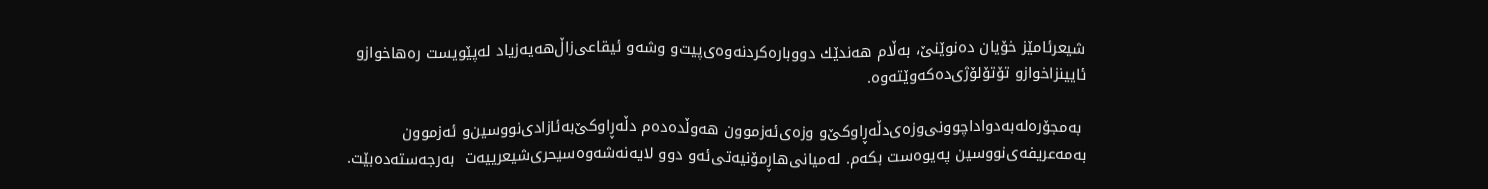شیعرئامێز خۆیان ده‌نوێنێ‌، به‌ڵام هه‌ندێك دووباره‌كردنه‌وه‌ی‌پیت‌و وشه‌‌و ئیقاعی‌زاڵ‌هه‌یه‌زیاد له‌پێویست ره‌هاخواز‌و ئایینزاخواز‌و تۆتۆلۆژی‌ده‌كه‌وێته‌وه‌.

 به‌مجۆره‌له‌به‌دواداچوونی‌وزه‌ی‌دڵه‌ڕاوكێ‌‌و وزه‌ی‌ئه‌زموون هه‌وڵده‌ده‌م دڵه‌ڕاوكێ‌به‌ئازادی‌نووسین‌و ئه‌زموون به‌مه‌عریفه‌ی‌نووسین په‌یوه‌ست بكه‌م. له‌میانی‌هاڕمۆنیه‌تی‌ئه‌و دوو لایه‌نه‌شه‌وه‌سیحری‌شیعرییه‌ت  به‌رجه‌سته‌ده‌بێت.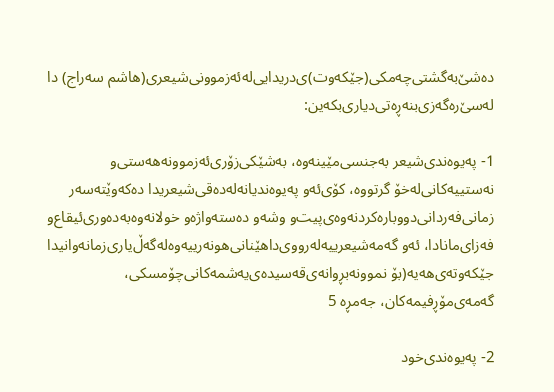ده‌شێ‌به‌گشتی‌چه‌مكی‌(جێكه‌وت)ی‌دریدایی‌له‌ئه‌زموونی‌شیعری‌(هاشم سه‌راج) دا له‌سێ‌ره‌گه‌زی‌بنه‌ڕه‌تی‌دیاری‌بكه‌ین:

1- په‌یوه‌ندی‌شیعر به‌جنسی‌مێینه‌وه‌، به‌شێكی‌زۆری‌ئه‌زموونه‌هه‌ستی‌‌و نه‌ستییه‌كانی‌له‌خۆ گرتووه‌، كۆی‌ئه‌و په‌یوه‌ندیانه‌له‌ده‌قی‌شیعریدا ده‌كه‌وێته‌سه‌ر زمانی‌فه‌ردانی‌دووباره‌كردنه‌وه‌ی‌پیت‌و وشه‌‌و ده‌سته‌واژه‌‌و خولانه‌وه‌به‌ده‌وری‌ئیقاع‌و فه‌زای‌مانادا، ئه‌و گه‌مه‌شیعرییه‌له‌رووی‌داهێنانی‌هونه‌رییه‌وه‌له‌گه‌ڵ‌یاری‌زمانه‌وانیدا جێكه‌وته‌ی‌هه‌یه‌(بۆ نموونه‌بڕوانه‌ی‌قه‌سیده‌ی‌یه‌شمه‌كانی‌چۆمسكی‌، گه‌مه‌ی‌مۆڕفیمه‌كان، جه‌مڕه‌ 5

2- په‌یوه‌ندی‌خود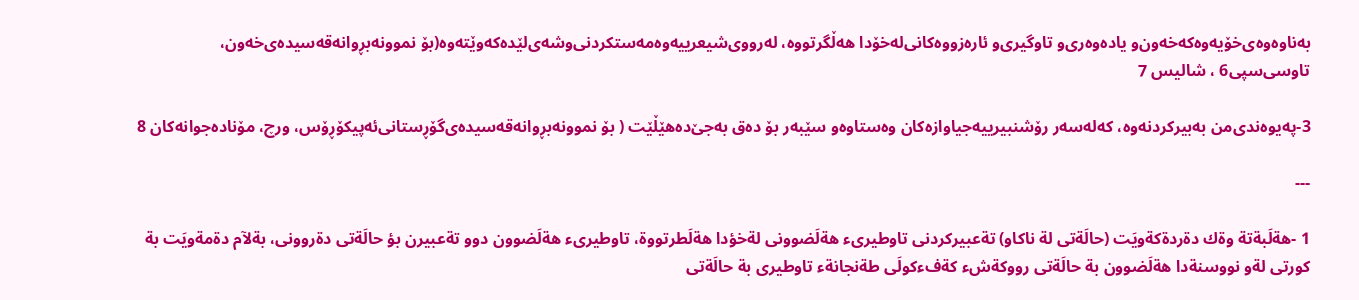به‌ناوه‌وه‌ی‌خۆیه‌وه‌كه‌خه‌ون‌و یاده‌وه‌ری‌‌و تاوگیری‌‌و ئاره‌زووه‌كانی‌له‌خۆدا هه‌ڵگرتووه‌، له‌رووی‌شیعرییه‌وه‌مه‌ستكردنی‌وشه‌ی‌لێده‌كه‌وێته‌وه‌(بۆ نموونه‌بڕوانه‌قه‌سیده‌ی‌خه‌ون، تاوسی‌سپی6 ، شالیس 7

3-په‌یوه‌ندی‌من به‌بیركردنه‌وه‌، كه‌له‌سه‌ر رۆشنبیرییه‌جیاوازه‌كان وه‌ستاوه‌‌و سێبه‌ر بۆ ده‌ق به‌جێ‌ده‌هێڵێت ( بۆ نموونه‌بڕوانه‌قه‌سیده‌ی‌گۆڕستانی‌ئه‌پیكۆڕۆس، ورچ، مۆناده‌جوانه‌كان 8

---

1 -هةلَبةتة وةك دةردةكةويَت (حالَةتى لة ناكاو) تةعبيركردنى تاوطيرىء هةلَضوونى لةخؤدا هةلَطرتووة، تاوطيرىء هةلَضوون دوو تةعبيرن بؤ حالَةتى دةروونى، بةلآم دةمةويَت بة كورتى لةو نووسنةدا هةلَضوون بة حالَةتى رووكةشء كةفءكولَى طةنجانةء تاوطيرى بة حالَةتى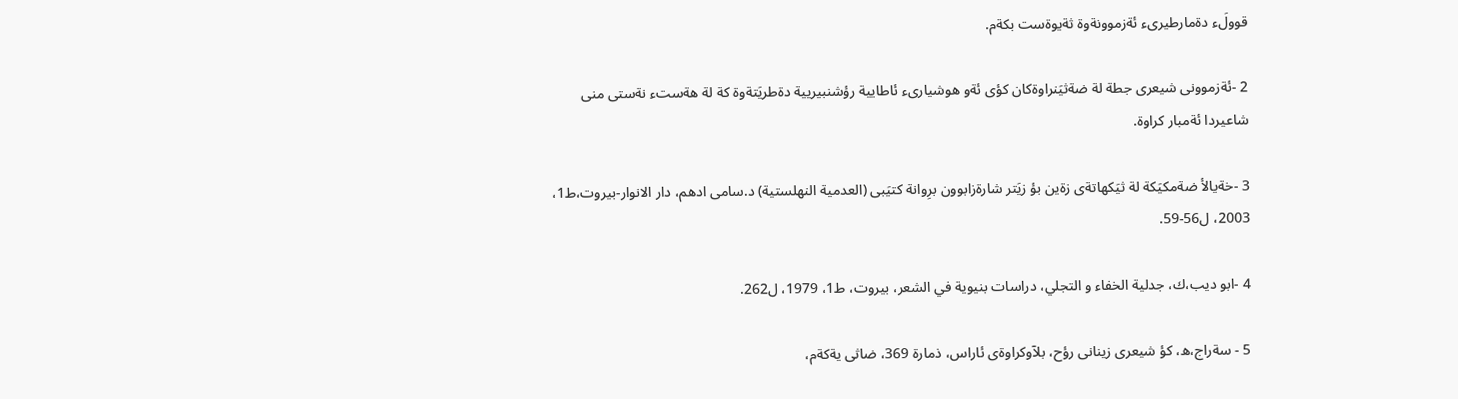قوولَء دةمارطيرىء ئةزموونةوة ثةيوةست بكةم.

2 -ئةزموونى شيعرى جطة لة ضةثيَنراوةكان كؤى ئةو هوشيارىء ئاطايية رؤشنبيريية دةطريَتةوة كة لة هةستء نةستى منى شاعيردا ئةمبار كراوة.

3 -خةيالأ ضةمكيَكة لة ثيَكهاتةى زةين بؤ زيَتر شارةزابوون برِوانة كتيَبى (العدمية النهلستية) د.سامى ادهم، دار الانوار-بيروت،ط1، 2003، ل56-59.

4 -ابو ديب،ك، جدلية الخفاء و التجلي، دراسات بنيوية في الشعر، بيروت، ط1، 1979، ل262.

5 - سةراج،ه، كؤ شيعرى زينانى رؤح، بلآوكراوةى ئاراس، ذمارة 369، ضاثى يةكةم،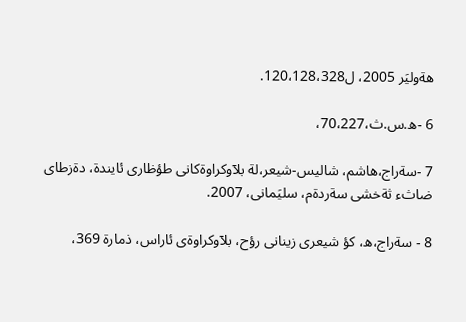هةوليَر 2005، ل120،128،328.

6 -ه.س.ث،70،227،

7 -سةراج،هاشم، شاليس-شيعر،لة بلآوكراوةكانى طؤظارى ئايندة، دةزطاى ضاثء ثةخشى سةردةم، سليَمانى، 2007.

8 - سةراج،ه، كؤ شيعرى زينانى رؤح، بلآوكراوةى ئاراس، ذمارة 369،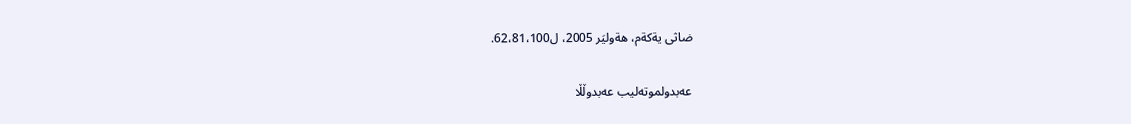ضاثى يةكةم، هةوليَر 2005، ل62،81،100.

عه‌بدولموته‌لیب عه‌بدوڵڵا